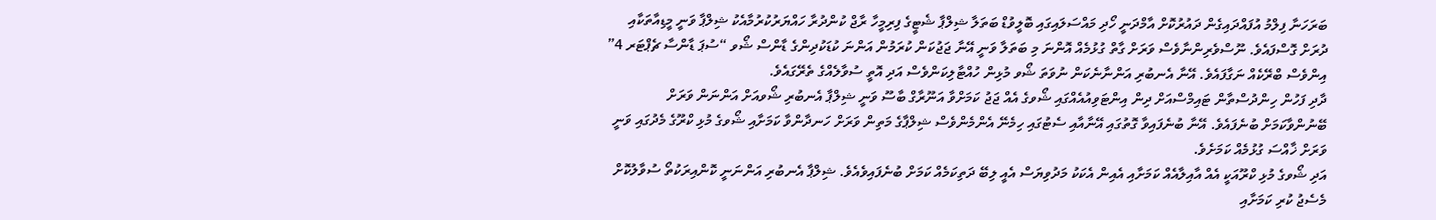ބަރަހަނާ ފިލްމު އުފައްދައިގެން ދައުރުކޮށް އާމްދަނީ ހޯދި މައްސަލައިގައި ބޮލީވުޑް ބަތަލާ ޝިލްޕާ ޝެޓީގެ ފިރިމީހާ ރާޖް ކުންދުރާ ހައްޔަރުކުރުމާއެކު ޝިލްޕާ ވަނީ މީޑިއާތަކާއި ދުރަށް ގޮސްފައެވެ. ނޫސްވެރިންނާވެސް ވަރަށް ގާތް ގުޅުމެއް އޮންނަ މި ބަތަލާ ވަނީ އޭނާ ޖަޖުކަން ކުރަމުން އަންނަ ކުޑަކުދިންގެ ޑާންސް ޝޯވ “ސުޕަ ޑާންސާ ޗެޕްޓަރ 4” އިންވެސް ބްރޭކެއް ނަގާފައެވެ. އޭނާ އެނބުރި އަންނާނެކަން ނުވަތަ ޝޯވ މުޅިން ހުއްޓާލިކަންވެސް އަދި އޮތީ ސުވާލެއްގެ ތެރޭގައެވެ.
ދާދި ފަހުން ހިންދުސްތާން ޓައިމްސްއަށް ދިން އިންޓަވިއުއެއްގައި ޝޯވގެ އެއް ޖަޖު ކަމަށްވާ އަނޫރާގް ބާސޫ ވަނީ ޝިލްޕާ އެނބުރި ޝޯވއަށް އަންނަން ވަރަށް ބޭނުންވާކަމަށް ބުނެފައެވެ. އޭނާ ބުނެފައިވާ ގޮތުގައި އޭނާއާއި ސެޓުގައި ހިމެނޭ އެންމެންވެސް ޝިލްޕާގެ މަތިން ވަރަށް ހަނދާންވާ ކަމަށާއި ޝޯވގެ މުޅި ކްރޫގެ މެދުގައި ވަނީ ވަރަށް ޚާއްސަ ގުޅުމެއް ކަމަށެވެ.
އަދި ޝޯވގެ މުޅި ކްރޫއަކީ އެއް އާއިލާއެއް ކަމަށާއި އެއިން އެކަކު މަދުވިޔަސް އެއީ ލިބޭ ދަތިކަމެއް ކަމަށް ބުނެފައިވެއެވެ. ޝިލްޕާ އެނބުރި އަންނަނީ ކޮންއިރަކުތޯ ސުވާލުކޮށް މެސެޖު ކުރި ކަމަށާއި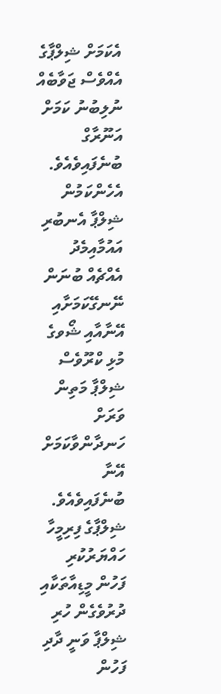އެކަމަށް ޝިލްޕާގެ އެއްވެސް ޖަވާބެއް ނުލިބުނު ކަމަށް އަނޫރާގް ބުނެފައިވެއެވެ. އެހެންކަމުން ޝިލްޕާ އެނބުރި އައުމާއިމެދު އެއްޗެއް ބުނަން ނޭނގޭކަމަށާއި އޭނާއާއި ޝޯވގެ މުޅި ކްރޫވެސް ޝިލްޕާ މަތިން ވަރަށް ހަނދާންވާކަމަށް އޭނާ ބުނެފައިވެއެވެ.
ޝިލްޕާގެ ފިރިމީހާ ހައްޔަރުކުރި ފަހުން މީޑިއާތަކާއި ދުރުވެގެން ހުރި ޝިލްޕާ ވަނީ ދާދި ފަހުން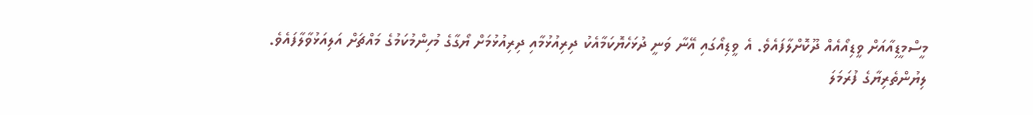މީސްމީޑިއާއަށް ވީޑިއޯއެއް ދޫކޮށްލާފައެވެ. އެ ވީޑިއޯގައި އޭނާ ވަނީ ދުޅަހެޔޮކަމާއެކު ދިރިއުޅުމާއި ދިރިއުޅުމަށް ޔޯގާގެ މުހިންމުކަމުގެ މައްޗަށް އަލިއަޅުވާލާފައެވެ.
ލިޔުންތެރިޔާގެ ފުރަމަލަ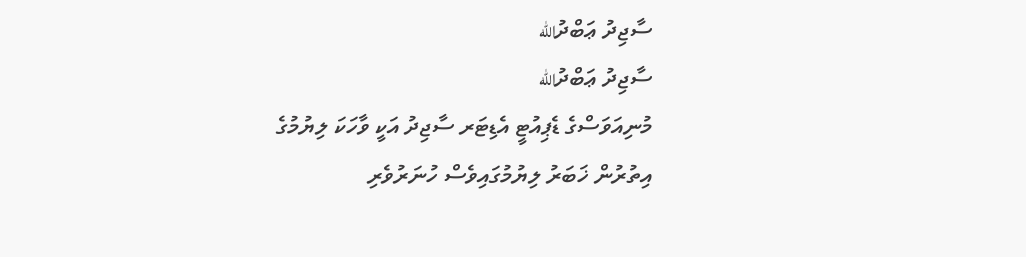ސާޖިދު ޢަބްދުالله
ސާޖިދު ޢަބްދުالله
މުނިއަވަސްގެ ޑެޕިއުޓީ އެޑިޓަރ ސާޖިދު އަކީ ވާހަކަ ލިޔުމުގެ އިތުރުން ޚަބަރު ލިޔުމުގައިވެސް ހުނަރުވެރި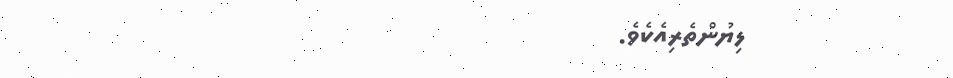ލިޔުންތެރިއެކެވެ.